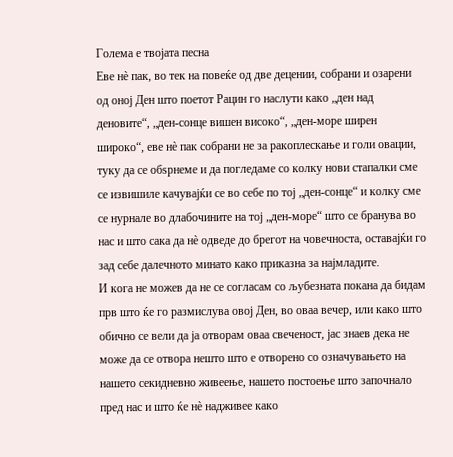Голема е твојата песна
Еве нѐ пак, во тек на повеќе од две децении, собрани и озарени од оној Ден што поетот Рацин го наслути како „ден над деновите“, „ден-сонце вишен високо“, „ден-море ширен широко“, еве нѐ пак собрани не за ракоплескање и голи овации, туку да се обѕрнеме и да погледаме со колку нови стапалки сме се извишиле качувајќи се во себе по тој „ден-сонце“ и колку сме се нурнале во длабочините на тој „ден-море“ што се бранува во нас и што сака да нè одведе до брегот на човечноста, оставајќи го зад себе далечното минато како приказна за најмладите.
И кога не можев да не се согласам со љубезната покана да бидам прв што ќе го размислува овој Ден, во оваа вечер, или како што обично се вели да ја отворам оваа свеченост, јас знаев дека не може да се отвора нешто што е отворено со означувањето на нашето секидневно живеење, нашето постоење што започнало пред нас и што ќе нè надживее како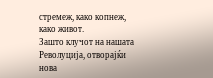стремеж, како копнеж, како живот.
Зашто клучот на нашата Револуција, отворајќи нова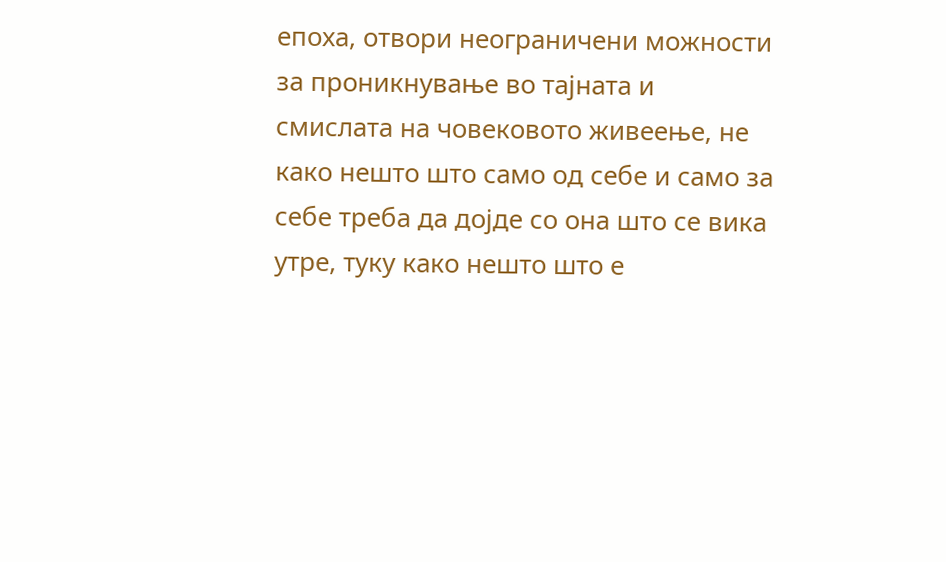епоха, отвори неограничени можности за проникнување во тајната и смислата на човековото живеење, не како нешто што само од себе и само за себе треба да дојде со она што се вика утре, туку како нешто што е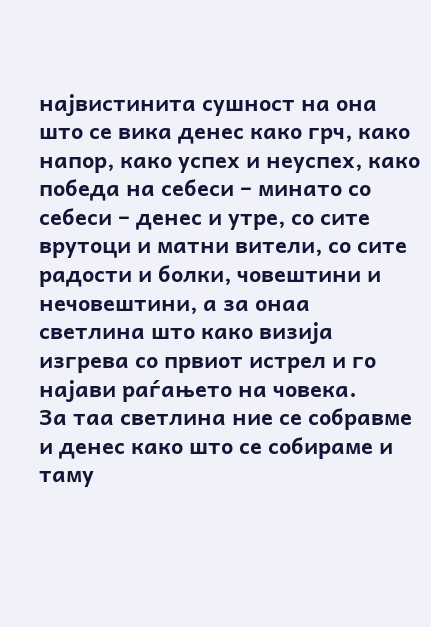највистинита сушност на она што се вика денес како грч, како напор, како успех и неуспех, како победа на себеси – минато со себеси – денес и утре, со сите врутоци и матни вители, со сите радости и болки, човештини и нечовештини, а за онаа светлина што како визија изгрева со првиот истрел и го најави раѓањето на човека.
За таа светлина ние се собравме и денес како што се собираме и таму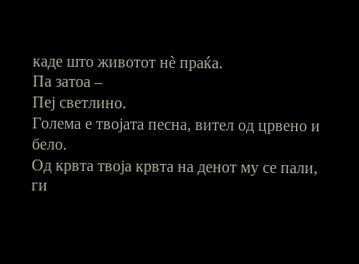каде што животот нè праќа.
Па затоа –
Пеј светлино.
Голема е твојата песна, вител од црвено и бело.
Од крвта твоја крвта на денот му се пали,
ги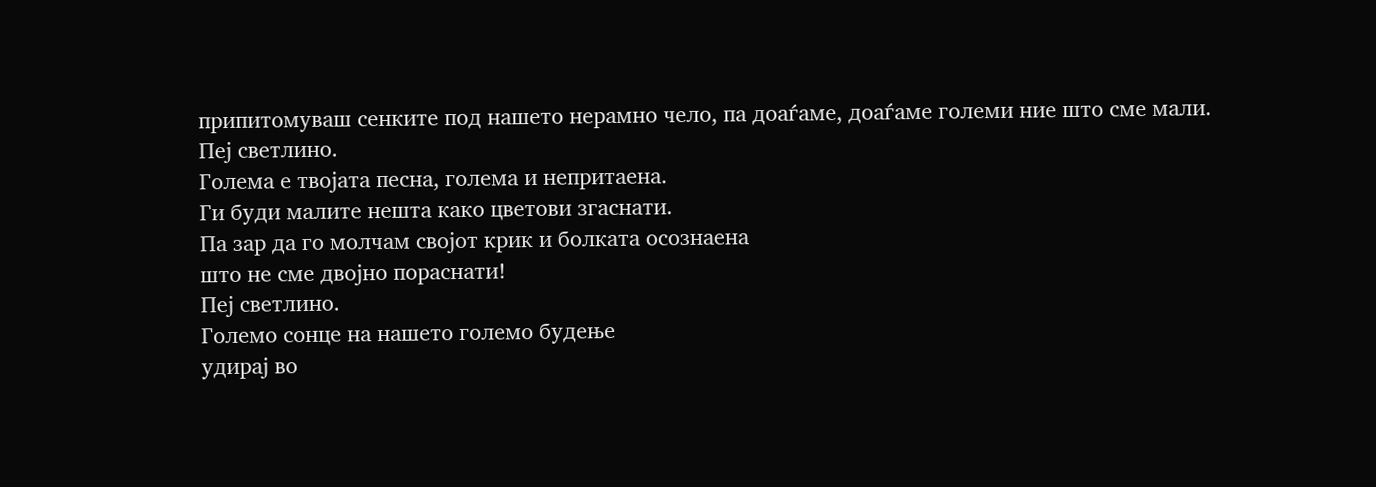припитомуваш сенките под нашето нерамно чело, па доаѓаме, доаѓаме големи ние што сме мали.
Пеј светлино.
Голема е твојата песна, голема и непритаена.
Ги буди малите нешта како цветови згаснати.
Па зар да го молчам својот крик и болката осознаена
што не сме двојно пораснати!
Пеј светлино.
Големо сонце на нашето големо будење
удирај во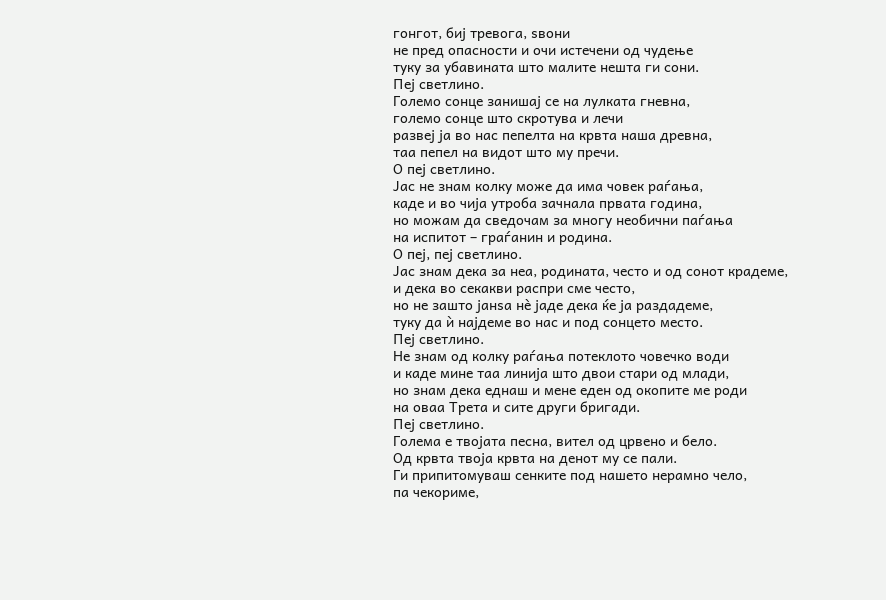гонгот, биј тревога, ѕвони
не пред опасности и очи истечени од чудење
туку за убавината што малите нешта ги сони.
Пеј светлино.
Големо сонце занишај се на лулката гневна,
големо сонце што скротува и лечи
развеј ја во нас пепелта на крвта наша древна,
таа пепел на видот што му пречи.
О пеј светлино.
Јас не знам колку може да има човек раѓања,
каде и во чија утроба зачнала првата година,
но можам да сведочам за многу необични паѓања
на испитот – граѓанин и родина.
О пеј, пеј светлино.
Јас знам дека за неа, родината, често и од сонот крадеме,
и дека во секакви распри сме често,
но не зашто јанѕа нѐ јаде дека ќе ја раздадеме,
туку да ѝ најдеме во нас и под сонцето место.
Пеј светлино.
Не знам од колку раѓања потеклото човечко води
и каде мине таа линија што двои стари од млади,
но знам дека еднаш и мене еден од окопите ме роди
на оваа Трета и сите други бригади.
Пеј светлино.
Голема е твојата песна, вител од црвено и бело.
Од крвта твоја крвта на денот му се пали.
Ги припитомуваш сенките под нашето нерамно чело,
па чекориме,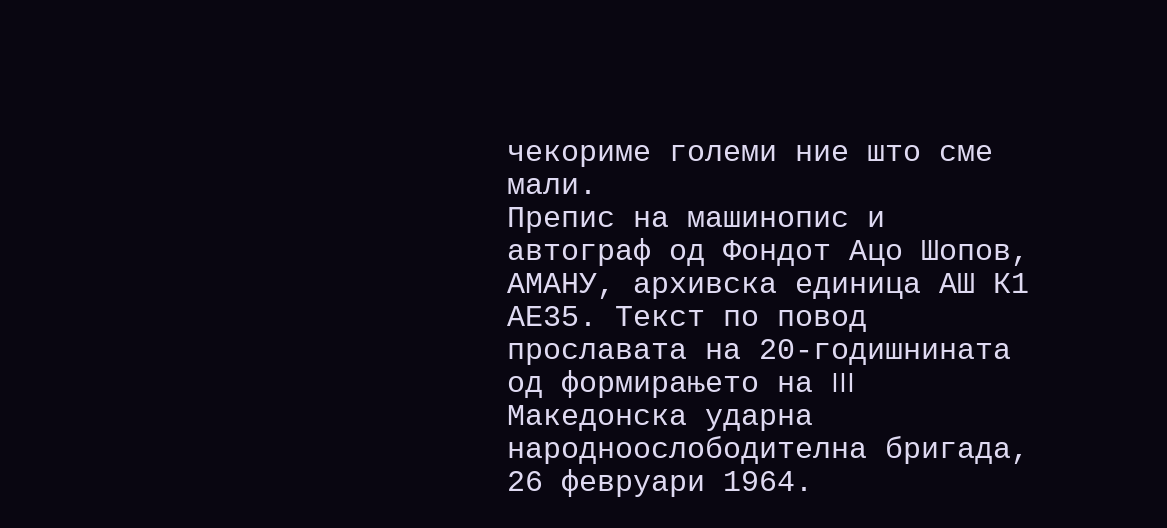чекориме големи ние што сме мали.
Препис на машинопис и автограф од Фондот Ацо Шопов, АМАНУ, архивска единица АШ К1 АЕ35. Текст по повод прославата на 20-годишнината од формирањето на III Македонска ударна народноослободителна бригада, 26 февруари 1964.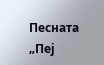Песната „Пеј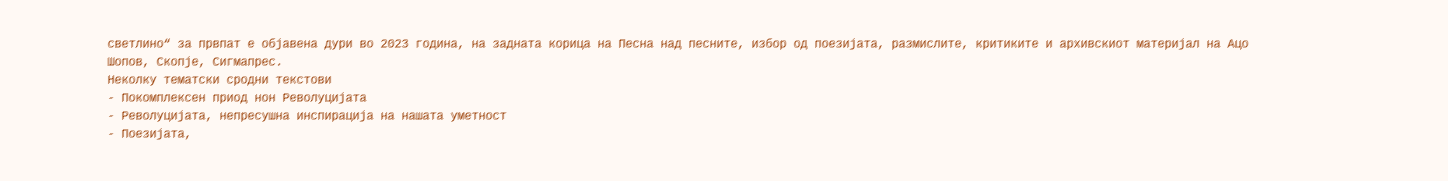светлино“ за првпат е објавена дури во 2023 година, на задната корица на Песна над песните, избор од поезијата, размислите, критиките и архивскиот материјал на Ацо Шопов, Скопје, Сигмапрес.
Неколку тематски сродни текстови
- Покомплексен приод нон Револуцијата
- Револуцијата, непресушна инспирација на нашата уметност
- Поезијата,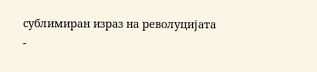сублимиран израз на револуцијата
-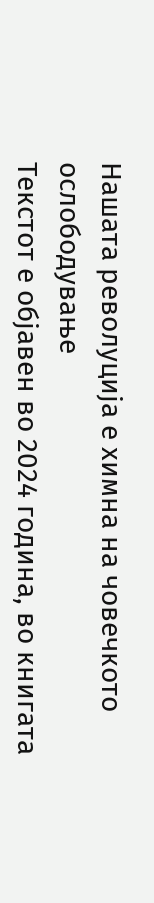Нашата револуција е химна на човечкото ослободување
Текстот е објавен во 2024 година, во книгата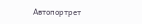Автопортрет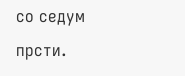со седум прсти.